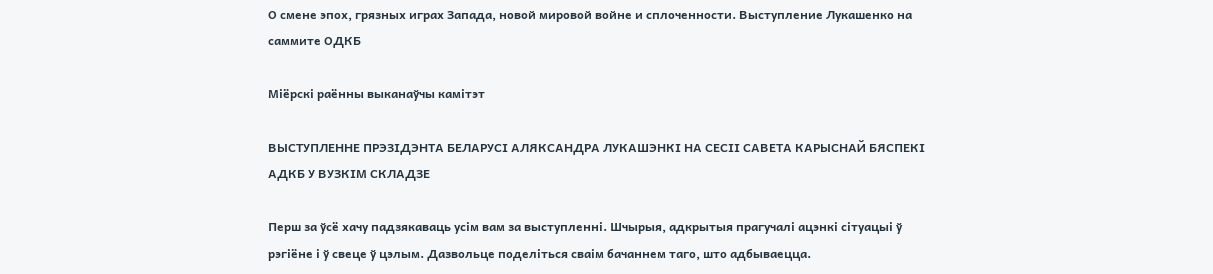О смене эпох, грязных играх Запада, новой мировой войне и сплоченности. Выступление Лукашенко на саммите ОДКБ

Міёрскі раённы выканаўчы камітэт

ВЫСТУПЛЕННЕ ПРЭЗІДЭНТА БЕЛАРУСІ АЛЯКСАНДРА ЛУКАШЭНКІ НА СЕСІІ САВЕТА КАРЫСНАЙ БЯСПЕКІ АДКБ У ВУЗКІМ СКЛАДЗЕ

Перш за ўсё хачу падзякаваць усім вам за выступленні. Шчырыя, адкрытыя прагучалі ацэнкі сітуацыі ў рэгіёне і ў свеце ў цэлым. Дазвольце поделіться сваім бачаннем таго, што адбываецца.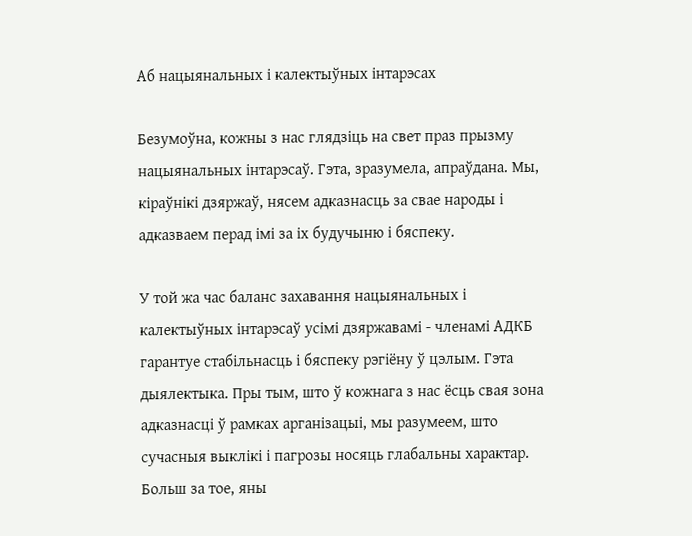Аб нацыянальных і калектыўных інтарэсах

Безумоўна, кожны з нас глядзіць на свет праз прызму нацыянальных інтарэсаў. Гэта, зразумела, апраўдана. Мы, кіраўнікі дзяржаў, нясем адказнасць за свае народы і адказваем перад імі за іх будучыню і бяспеку.

У той жа час баланс захавання нацыянальных і калектыўных інтарэсаў усімі дзяржавамі - членамі АДКБ гарантуе стабільнасць і бяспеку рэгіёну ў цэлым. Гэта дыялектыка. Пры тым, што ў кожнага з нас ёсць свая зона адказнасці ў рамках арганізацыі, мы разумеем, што сучасныя выклікі і пагрозы носяць глабальны характар. Больш за тое, яны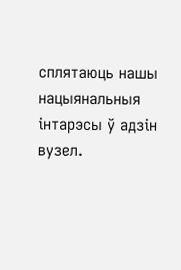сплятаюць нашы нацыянальныя інтарэсы ў адзін вузел.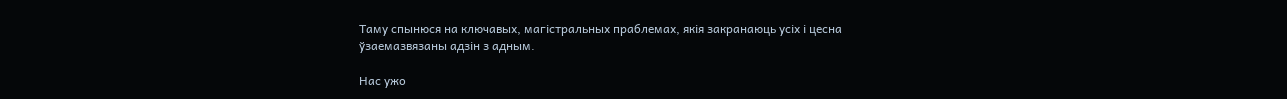Таму спынюся на ключавых, магістральных праблемах, якія закранаюць усіх і цесна ўзаемазвязаны адзін з адным.

Нас ужо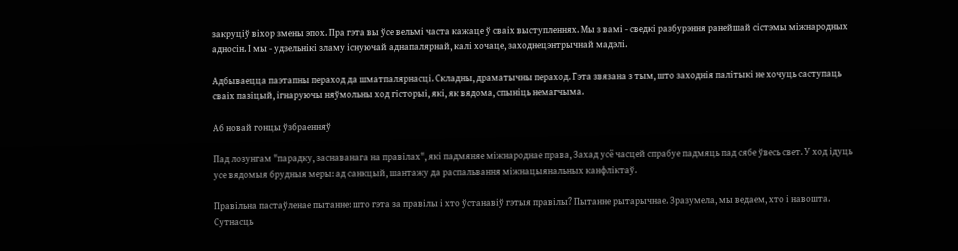закруціў віхор змены эпох. Пра гэта вы ўсе вельмі часта кажаце ў сваіх выступленнях. Мы з вамі - сведкі разбурэння ранейшай сістэмы міжнародных адносін. І мы - удзельнікі зламу існуючай аднапалярнай, калі хочаце, заходнецэнтрычнай мадэлі.

Адбываецца паэтапны пераход да шматпалярнасці. Складны, драматычны пераход. Гэта звязана з тым, што заходнія палітыкі не хочуць саступаць сваіх пазіцый, ігнаруючы няўмольны ход гісторыі, які, як вядома, спыніць немагчыма.

Аб новай гонцы ўзбраенняў

Пад лозунгам "парадку, заснаванага на правілах", які падмяняе міжнароднае права, Захад усё часцей спрабуе падмяць пад сябе ўвесь свет. У ход ідуць усе вядомыя брудныя меры: ад санкцый, шантажу да распальвання міжнацыянальных канфліктаў.

Правільна пастаўленае пытанне: што гэта за правілы і хто ўстанавіў гэтыя правілы? Пытанне рытарычнае. Зразумела, мы ведаем, хто і навошта. Сутнасць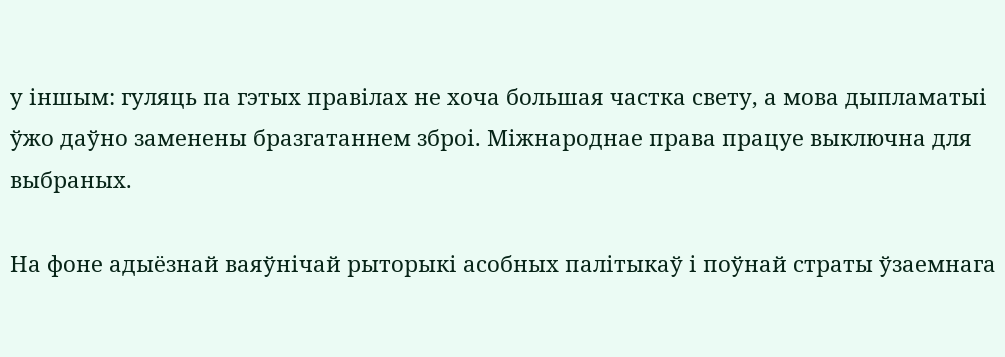у іншым: гуляць па гэтых правілах не хоча большая частка свету, а мова дыпламатыі ўжо даўно заменены бразгатаннем зброі. Міжнароднае права працуе выключна для выбраных.

На фоне адыёзнай ваяўнічай рыторыкі асобных палітыкаў і поўнай страты ўзаемнага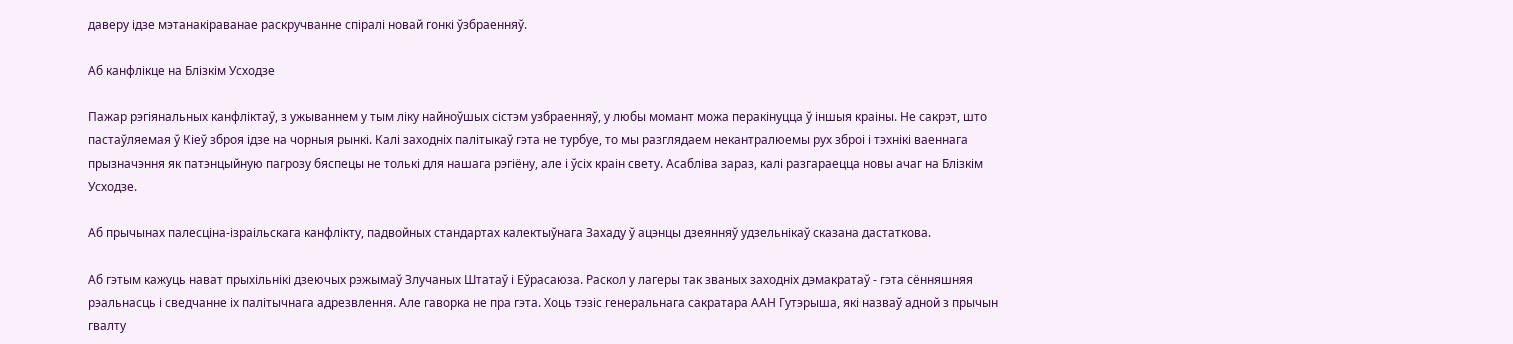даверу ідзе мэтанакіраванае раскручванне спіралі новай гонкі ўзбраенняў.

Аб канфлікце на Блізкім Усходзе

Пажар рэгіянальных канфліктаў, з ужываннем у тым ліку найноўшых сістэм узбраенняў, у любы момант можа перакінуцца ў іншыя краіны. Не сакрэт, што пастаўляемая ў Кіеў зброя ідзе на чорныя рынкі. Калі заходніх палітыкаў гэта не турбуе, то мы разглядаем некантралюемы рух зброі і тэхнікі ваеннага прызначэння як патэнцыйную пагрозу бяспецы не толькі для нашага рэгіёну, але і ўсіх краін свету. Асабліва зараз, калі разгараецца новы ачаг на Блізкім Усходзе.

Аб прычынах палесціна-ізраільскага канфлікту, падвойных стандартах калектыўнага Захаду ў ацэнцы дзеянняў удзельнікаў сказана дастаткова.

Аб гэтым кажуць нават прыхільнікі дзеючых рэжымаў Злучаных Штатаў і Еўрасаюза. Раскол у лагеры так званых заходніх дэмакратаў - гэта сённяшняя рэальнасць і сведчанне іх палітычнага адрезвлення. Але гаворка не пра гэта. Хоць тэзіс генеральнага сакратара ААН Гутэрыша, які назваў адной з прычын гвалту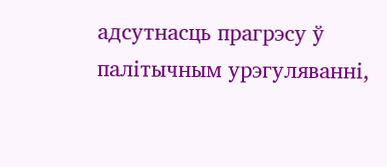адсутнасць прагрэсу ў палітычным урэгуляванні,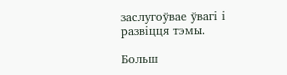заслугоўвае ўвагі і развіцця тэмы.

Больш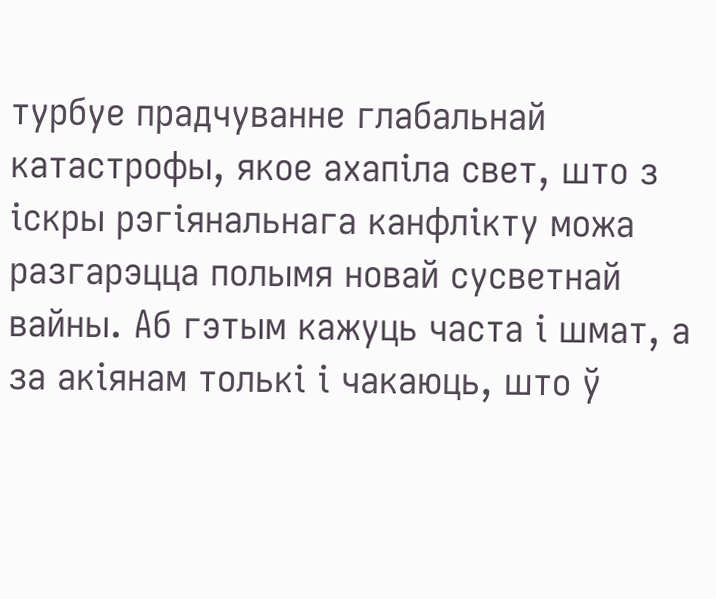турбуе прадчуванне глабальнай катастрофы, якое ахапіла свет, што з іскры рэгіянальнага канфлікту можа разгарэцца полымя новай сусветнай вайны. Аб гэтым кажуць часта і шмат, а за акіянам толькі і чакаюць, што ў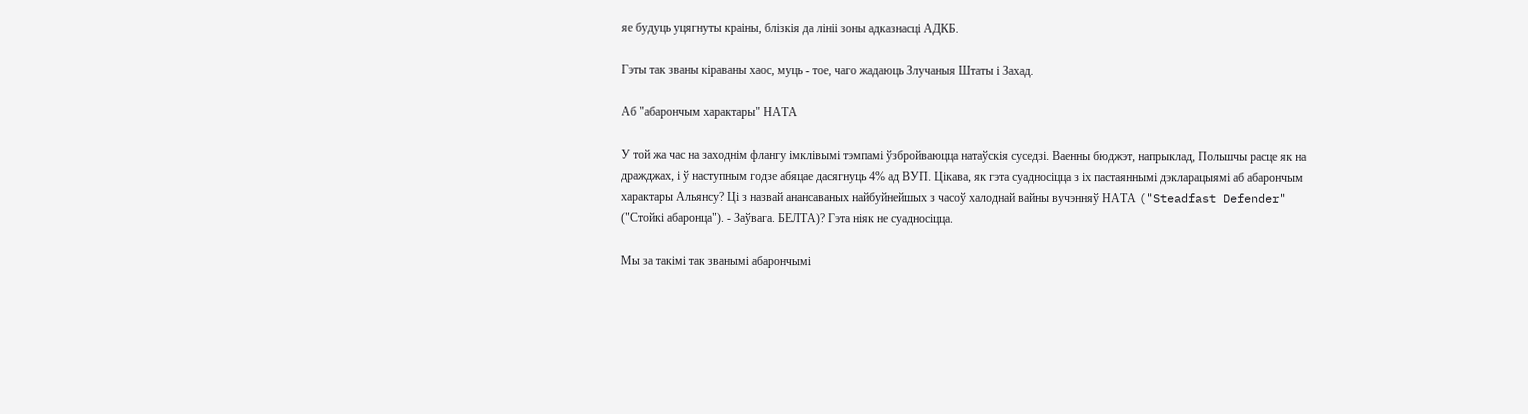яе будуць уцягнуты краіны, блізкія да лініі зоны адказнасці АДКБ.

Гэты так званы кіраваны хаос, муць - тое, чаго жадаюць Злучаныя Штаты і Захад.

Аб "абарончым характары" НАТА

У той жа час на заходнім флангу імклівымі тэмпамі ўзбройваюцца натаўскія суседзі. Ваенны бюджэт, напрыклад, Польшчы расце як на дражджах, і ў наступным годзе абяцае дасягнуць 4% ад ВУП. Цікава, як гэта суадносіцца з іх пастаяннымі дэкларацыямі аб абарончым характары Альянсу? Ці з назвай анансаваных найбуйнейшых з часоў халоднай вайны вучэнняў НАТА ("Steadfast Defender" ("Стойкі абаронца"). - Заўвага. БЕЛТА)? Гэта ніяк не суадносіцца.

Мы за такімі так званымі абарончымі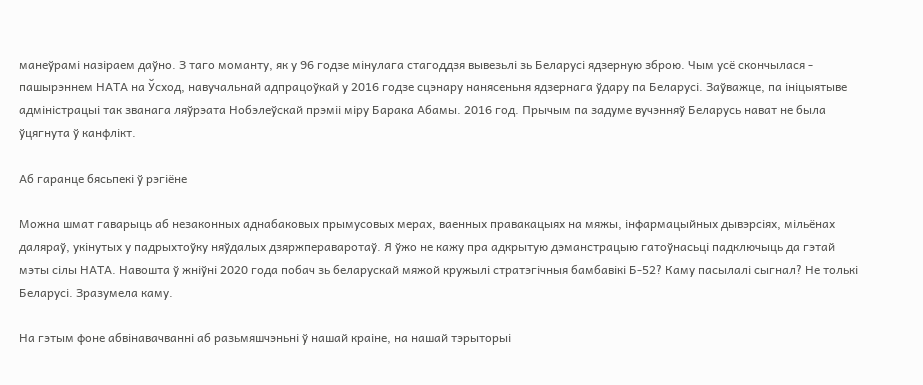манеўрамі назіраем даўно. З таго моманту, як у 96 годзе мінулага стагоддзя вывезьлі зь Беларусі ядзерную зброю. Чым усё скончылася - пашырэннем НАТА на Ўсход, навучальнай адпрацоўкай у 2016 годзе сцэнару нанясеньня ядзернага ўдару па Беларусі. Заўважце, па ініцыятыве адміністрацыі так званага ляўрэата Нобэлеўскай прэміі міру Барака Абамы. 2016 год. Прычым па задуме вучэнняў Беларусь нават не была ўцягнута ў канфлікт.

Аб гаранце бясьпекі ў рэгіёне

Можна шмат гаварыць аб незаконных аднабаковых прымусовых мерах, ваенных правакацыях на мяжы, інфармацыйных дывэрсіях, мільёнах даляраў, укінутых у падрыхтоўку няўдалых дзяржпераваротаў. Я ўжо не кажу пра адкрытую дэманстрацыю гатоўнасьці падключыць да гэтай мэты сілы НАТА. Навошта ў жніўні 2020 года побач зь беларускай мяжой кружылі стратэгічныя бамбавікі Б-52? Каму пасылалі сыгнал? Не толькі Беларусі. Зразумела каму.

На гэтым фоне абвінавачванні аб разьмяшчэньні ў нашай краіне, на нашай тэрыторыі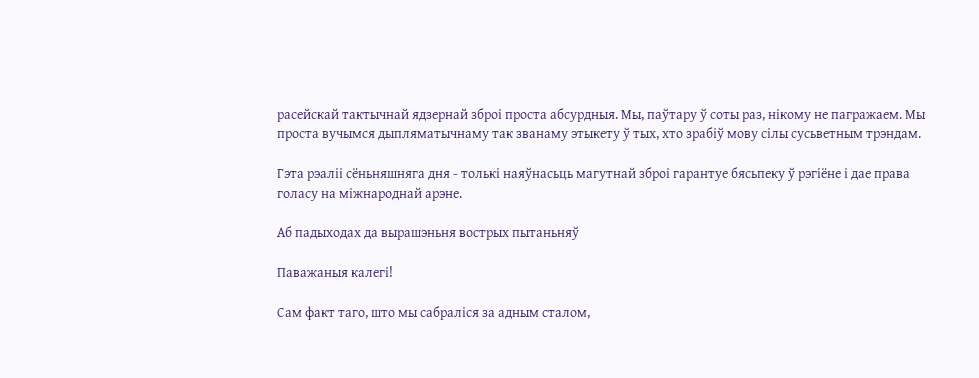расейскай тактычнай ядзернай зброі проста абсурдныя. Мы, паўтару ў соты раз, нікому не пагражаем. Мы проста вучымся дыпляматычнаму так званаму этыкету ў тых, хто зрабіў мову сілы сусьветным трэндам.

Гэта рэаліі сёньняшняга дня - толькі наяўнасьць магутнай зброі гарантуе бясьпеку ў рэгіёне і дае права голасу на міжнароднай арэне.

Аб падыходах да вырашэньня вострых пытаньняў

Паважаныя калегі!

Сам факт таго, што мы сабраліся за адным сталом,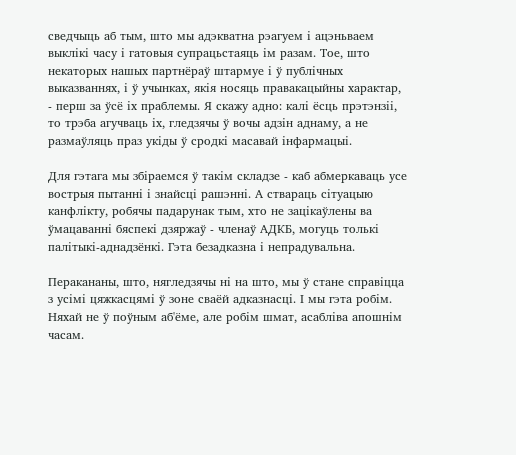сведчыць аб тым, што мы адэкватна рэагуем і ацэньваем выклікі часу і гатовыя супрацьстаяць ім разам. Тое, што некаторых нашых партнёраў штармуе і ў публічных выказваннях, і ў учынках, якія носяць правакацыйны характар, - перш за ўсё іх праблемы. Я скажу адно: калі ёсць прэтэнзіі, то трэба агучваць іх, гледзячы ў вочы адзін аднаму, а не размаўляць праз укіды ў сродкі масавай інфармацыі.

Для гэтага мы збіраемся ў такім складзе - каб абмеркаваць усе вострыя пытанні і знайсці рашэнні. А ствараць сітуацыю канфлікту, робячы падарунак тым, хто не зацікаўлены ва ўмацаванні бяспекі дзяржаў - членаў АДКБ, могуць толькі палітыкі-аднадзёнкі. Гэта безадказна і непрадувальна.

Перакананы, што, нягледзячы ні на што, мы ў стане справіцца з усімі цяжкасцямі ў зоне сваёй адказнасці. І мы гэта робім. Няхай не ў поўным аб'ёме, але робім шмат, асабліва апошнім часам.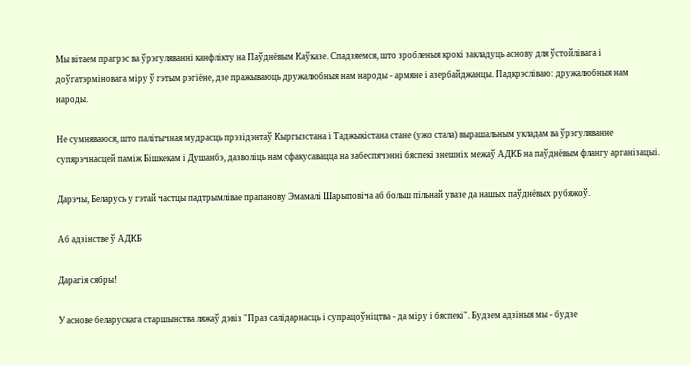Мы вітаем прагрэс ва ўрэгуляванні канфлікту на Паўднёвым Каўказе. Спадзяемся, што зробленыя крокі закладуць аснову для ўстойлівага і доўгатэрміновага міру ў гэтым рэгіёне, дзе пражываюць дружалюбныя нам народы - армяне і азербайджанцы. Падкрэсліваю: дружалюбныя нам народы.

Не сумняваюся, што палітычная мудрасць прэзідэнтаў Кыргызстана і Таджыкістана стане (ужо стала) вырашальным укладам ва ўрэгуляванне супярэчнасцей паміж Бішкекам і Душанбэ, дазволіць нам сфакусавацца на забеспячэнні бяспекі знешніх межаў АДКБ на паўднёвым флангу арганізацыі.

Дарэчы, Беларусь у гэтай частцы падтрымлівае прапанову Эмамалі Шарыповіча аб больш пільнай увазе да нашых паўднёвых рубяжоў.

Аб адзінстве ў АДКБ

Дарагія сябры!

У аснове беларускага старшынства ляжаў дэвіз "Праз салідарнасць і супрацоўніцтва - да міру і бяспекі". Будзем адзіныя мы - будзе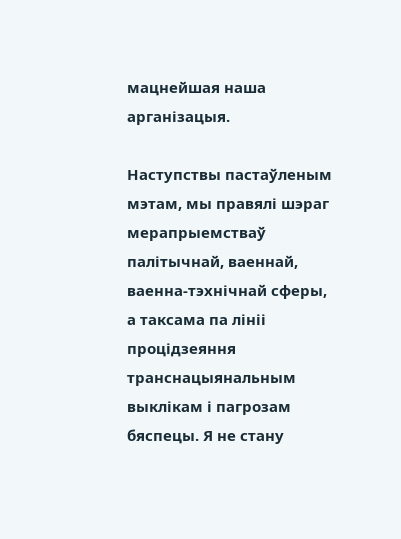мацнейшая наша арганізацыя.

Наступствы пастаўленым мэтам, мы правялі шэраг мерапрыемстваў палітычнай, ваеннай, ваенна-тэхнічнай сферы, а таксама па лініі процідзеяння транснацыянальным выклікам і пагрозам бяспецы. Я не стану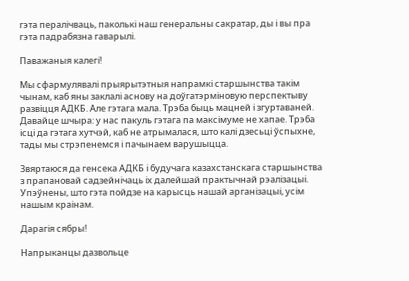гэта пералічваць, паколькі наш генеральны сакратар, ды і вы пра гэта падрабязна гаварылі.

Паважаныя калегі!

Мы сфармулявалі прыярытэтныя напрамкі старшынства такім чынам, каб яны заклалі аснову на доўгатэрміновую перспектыву развіцця АДКБ. Але гэтага мала. Трэба быць мацней і згуртаваней. Давайце шчыра: у нас пакуль гэтага па максімуме не хапае. Трэба ісці да гэтага хутчэй, каб не атрымалася, што калі дзесьці ўспыхне, тады мы стрэпенемся і пачынаем варушыцца.

Звяртаюся да генсека АДКБ і будучага казахстанскага старшынства з прапановай садзейнічаць іх далейшай практычнай рэалізацыі. Упэўнены, што гэта пойдзе на карысць нашай арганізацыі, усім нашым краінам.

Дарагія сябры!

Напрыканцы дазвольце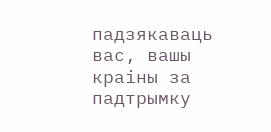падзякаваць вас, вашы краіны за падтрымку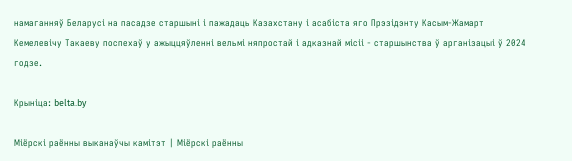намаганняў Беларусі на пасадзе старшыні і пажадаць Казахстану і асабіста яго Прэзідэнту Касым-Жамарт Кемелевічу Такаеву поспехаў у ажыццяўленні вельмі няпростай і адказнай місіі - старшынства ў арганізацыі ў 2024 годзе.

Крыніца: belta.by

Міёрскі раённы выканаўчы камітэт | Міёрскі раённы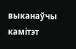выканаўчы камітэт